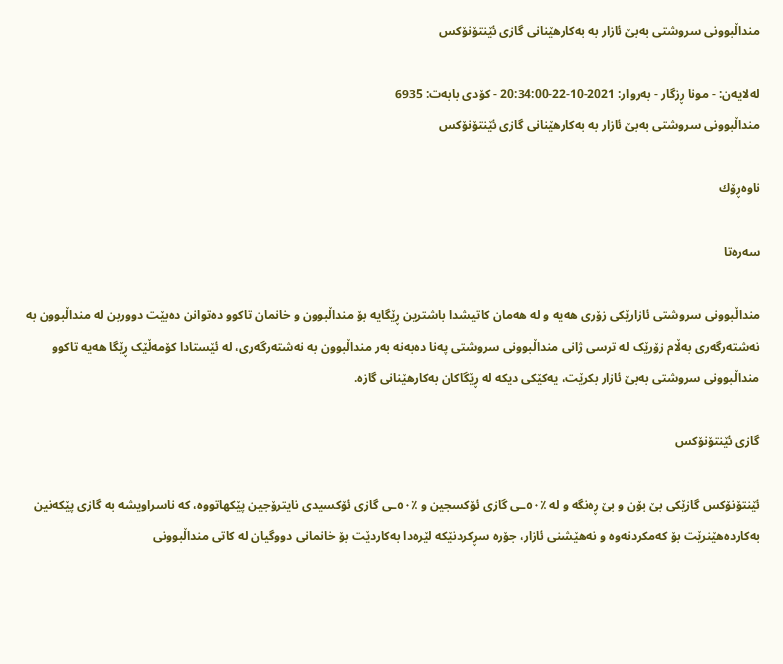منداڵبوونی سروشتی بەبێ ئازار بە بەکارهێنانی گازی ئێنتۆنۆکس

له‌لایه‌ن: - مونا ڕزگار - به‌روار: 2021-10-22-20:34:00 - کۆدی بابەت: 6935
منداڵبوونی سروشتی بەبێ ئازار بە بەکارهێنانی گازی ئێنتۆنۆکس

ناوه‌ڕۆك

سەرەتا

منداڵبوونی سروشتی ئازارێکی زۆری هەیە و لە هەمان کاتیشدا باشترین ڕێگایە بۆ منداڵبوون و خانمان تاکوو دەتوانن دەبێت دووربن لە منداڵبوون بە نەشتەرگەری بەڵام زۆرێک لە ترسی ژانی منداڵبوونی سروشتی پەنا دەبەنە بەر منداڵبوون بە نەشتەرگەری، لە ئێستادا کۆمەڵێک ڕێگا هەیە تاکوو منداڵبوونی سروشتی بەبێ ئازار بکرێت، یەکێکی دیکە لە ڕێگاکان بەکارهێنانی گازە.

گازی ئێنتۆنۆکس

ئێنتۆنۆکس گازێکی بێ بۆن و بێ ڕەنگە و لە ٪٥٠ـی گازی ئۆکسجین و ٪٥٠ـی گازی ئۆکسیدی نایترۆجین پێکهاتووە، کە ناسراویشە بە گازی پێکەنین بەکاردەهێنرێت بۆ کەمکردنەوە و نەهێشنی ئازار، جۆرە سڕکردنێکە لێرەدا بەکاردێت بۆ خانمانی دووگیان لە کاتی منداڵبوونی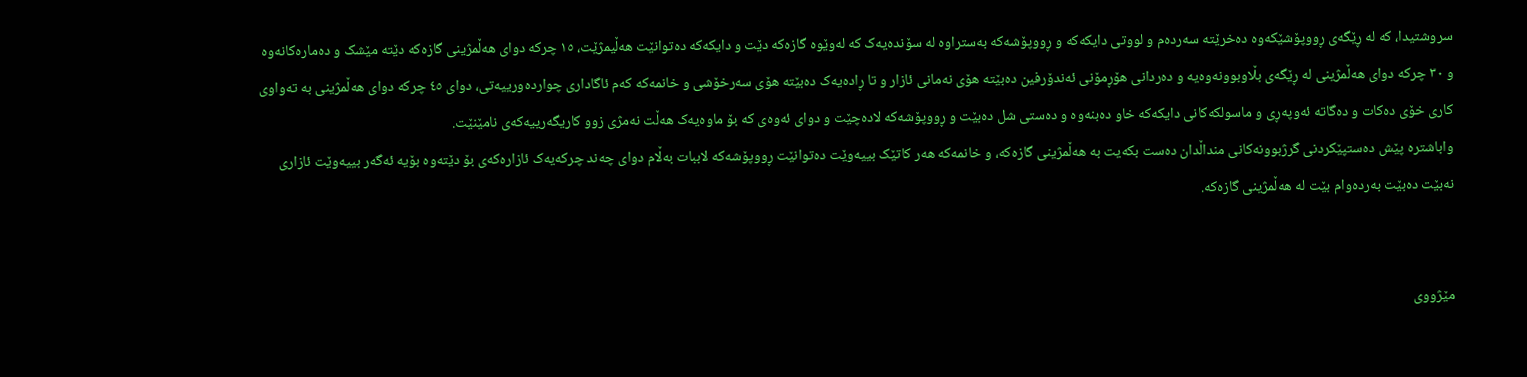سروشتیدا، کە لە ڕێگەی ڕووپۆشێکەوە دەخرێتە سەردەم و لووتی دایکەکە و ڕووپۆشەکە بەستراوە لە سۆندەیەک کە لەوێوە گازەکە دێت و دایکەکە دەتوانێت هەڵیمژێت، ١٥ چرکە دوای هەڵمژینی گازەکە دێتە مێشک و دەمارەکانەوە و ٣٠ چرکە دوای هەڵمژینی لە ڕێگەی بڵاوبوونەوەیە و دەردانی هۆڕمۆنی ئەندۆرفین دەبێتە هۆی نەمانی ئازار و تا ڕادەیەک دەبێتە هۆی سەرخۆشی و خانمەکە کەم ئاگاداری چواردەورییەتی، دوای ٤٥ چرکە دوای هەڵمژینی بە تەواوی کاری خۆی دەکات و دەگاتە ئەوپەڕی و ماسولکەکانی دایکەکە خاو دەبنەوە و دەستی شل دەبێت و ڕووپۆشەکە لادەچێت و دوای ئەوەی کە بۆ ماوەیەک هەڵت نەمژی زوو کاریگەرییەکەی نامێنێت.
واباشترە پێش دەستپێکردنی گرژبوونەکانی منداڵدان دەست بکەیت بە هەڵمژینی گازەکە، و خانمەکە هەر کاتێک بییەوێت دەتوانێت ڕووپۆشەکە لاببات بەڵام دوای چەند چرکەیەک ئازارەکەی بۆ دێتەوە بۆیە ئەگەر بییەوێت ئازاری نەبێت دەبێت بەردەوام بێت لە هەڵمژینی گازەکە.


مێژووی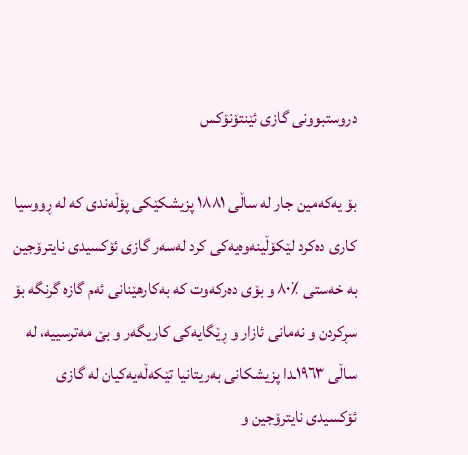دروستبوونی گازی ئێنتۆنۆکس

بۆ یەکەمین جار لە ساڵی ١٨٨١ پزیشکێکی پۆڵەندی کە لە ڕووسیا کاری دەکرد لێکۆڵینەوەیەکی کرد لەسەر گازی ئۆکسیدی نایترۆجین بە خەستی ٪٨٠ و بۆی دەرکەوت کە بەکارهێنانی ئەم گازە گرنگە بۆ سڕکردن و نەمانی ئازار و ڕێگایەکی کاریگەر و بێ مەترسییە، لە ساڵی ١٩٦٣ـدا پزیشکانی بەریتانیا تێکەڵەیەکیان لە گازی ئۆکسیدی نایترۆجین و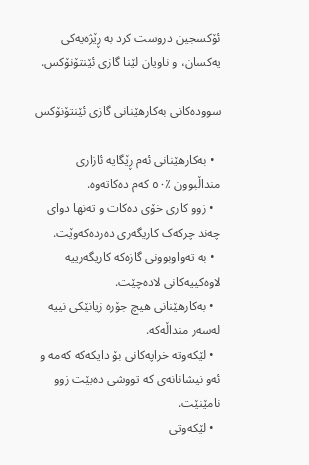ئۆکسجین دروست کرد بە ڕێژەیەکی یەکسان، و ناویان لێنا گازی ئێنتۆنۆکس.

سوودەکانی بەکارهێنانی گازی ئێنتۆنۆکس

  • بەکارهێنانی ئەم ڕێگایە ئازاری منداڵبوون ٪٥٠ کەم دەکاتەوە.
  • زوو کاری خۆی دەکات و تەنها دوای چەند چرکەک کاریگەری دەردەکەوێت.
  • بە تەواوبوونی گازەکە کاریگەرییە لاوەکییەکانی لادەچێت.
  • بەکارهێنانی هیچ جۆرە زیانێکی نییە لەسەر منداڵەکە.
  • لێکەوتە خراپەکانی بۆ دایکەکە کەمە و ئەو نیشانانەی کە تووشی دەبێت زوو نامێنێت.
  • لێکەوتی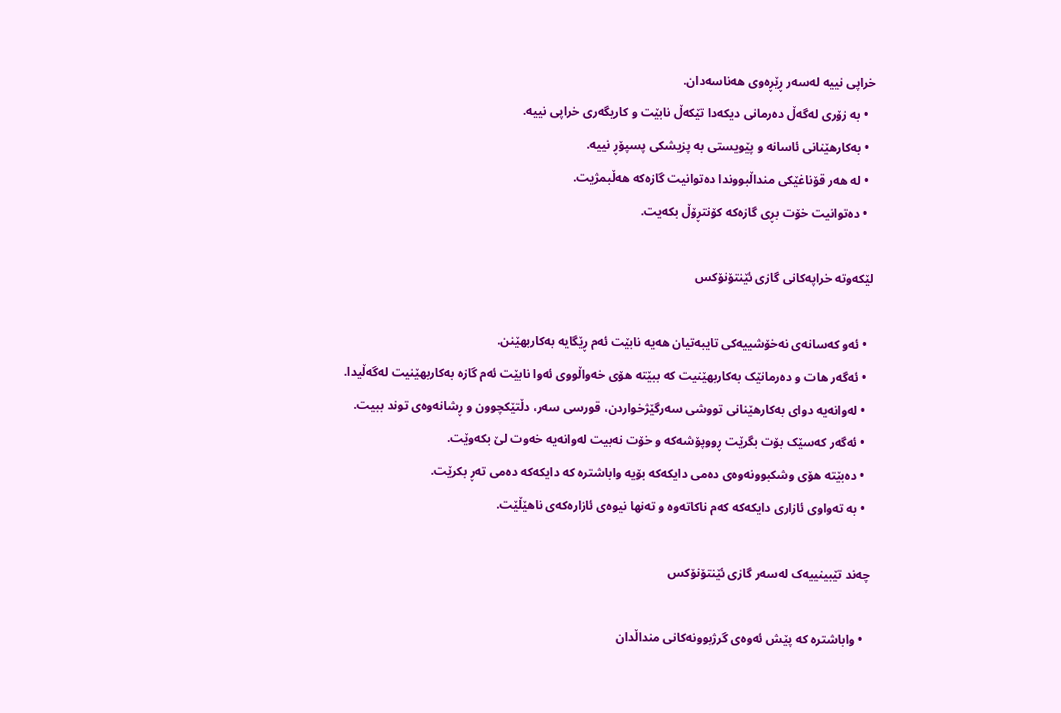خراپی نییە لەسەر ڕێڕەوی هەناسەدان.
  • بە زۆری لەگەڵ دەرمانی دیکەدا تێکەڵ نابێت و کاریگەری خراپی نییە.
  • بەکارهێنانی ئاسانە و پێویستی بە پزیشکی پسپۆڕ نییە.
  • لە هەر قۆناغێکی منداڵبووندا دەتوانیت گازەکە هەڵبمژیت.
  • دەتوانیت خۆت بڕی گازەکە کۆنتڕۆڵ بکەیت.

لێکەوتە خراپەکانی گازی ئێنتۆنۆکس

  • ئەو کەسانەی نەخۆشییەکی تایبەتیان هەیە نابێت ئەم ڕێگایە بەکاربهێنن.
  • ئەگەر هات و دەرمانێک بەکاربهێنیت کە ببێتە هۆی خەواڵووی ئەوا نابێت ئەم گازە بەکاربهێنیت لەگەڵیدا.
  • لەوانەیە دوای بەکارهێنانی تووشی سەرگێژخواردن، قورسی سەر، دڵتێکچوون و ڕشانەوەی توند ببیت.
  • ئەگەر کەسێک بۆت بگرێت ڕووپۆشەکە و خۆت نەبیت لەوانەیە خەوت لێ بکەوێت.
  • دەبێتە هۆی وشکبوونەوەی دەمی دایکەکە بۆیە واباشترە کە دایکەکە دەمی تەڕ بکرێت.
  • بە تەواوی ئازاری دایکەکە کەم ناکاتەوە و تەنها نیوەی ئازارەکەی ناهێڵێت.

چەند تێبینییەک لەسەر گازی ئێنتۆنۆکس

  • واباشترە کە پێش ئەوەی گرژبوونەکانی منداڵدان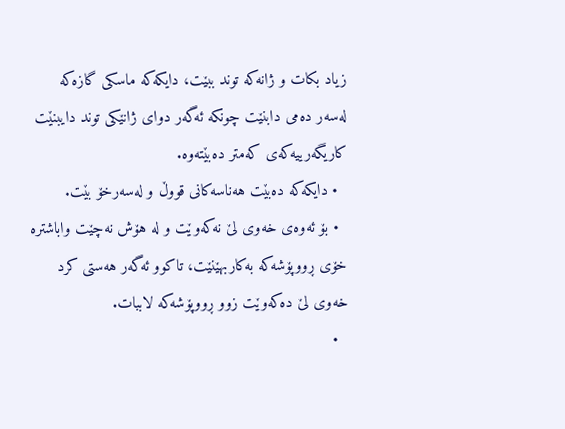زیاد بکات و ژانەکە توند ببێت، دایکەکە ماسکی گازەکە لەسەر دەمی دابنێت چونکه ئەگەر دوای ژانێکی توند دایبنێت کاریگەرییەکەی کەمتر دەبێتەوە.
  • دایکەکە دەبێت هەناسەکانی قووڵ و لەسەرخۆ بێت.
  • بۆ ئەوەی خەوی لێ نەکەوێت و لە هۆش نەچێت واباشترە خۆی ڕووپۆشەکە بەکاربهێنێت، تاکوو ئەگەر هەستی کرد خەوی لێ دەکەوێت زوو ڕووپۆشەکە لاببات.
  •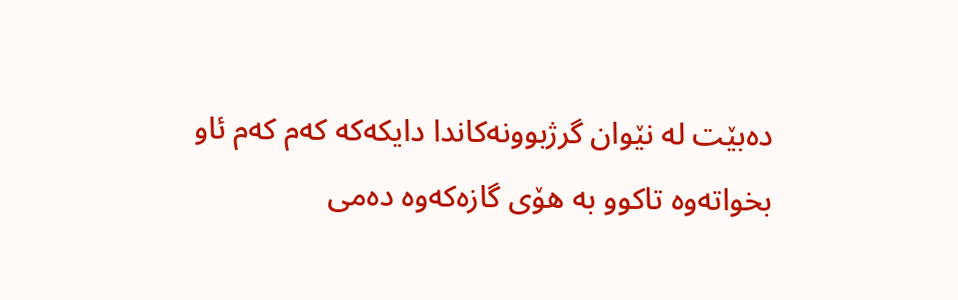دەبێت لە نێوان گرژبوونەکاندا دایکەکە کەم کەم ئاو بخواتەوە تاکوو بە هۆی گازەکەوە دەمی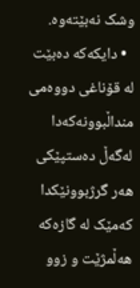وشک نەبێتەوە.
  • دایکەکە دەبێت لە قۆناغی دووەمی منداڵبوونەکەدا لەگەڵ دەستپێکی هەر گرژبوونێکدا کەمێک لە گازەکە هەڵمژێت و زوو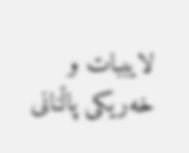لایببات و خەریکی پاڵنانی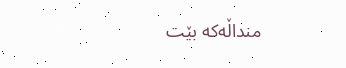منداڵەکە بێت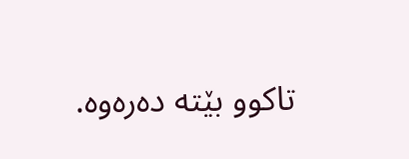تاکوو بێتە دەرەوە.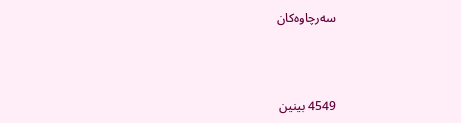سەرچاوەکان



4549 بینین